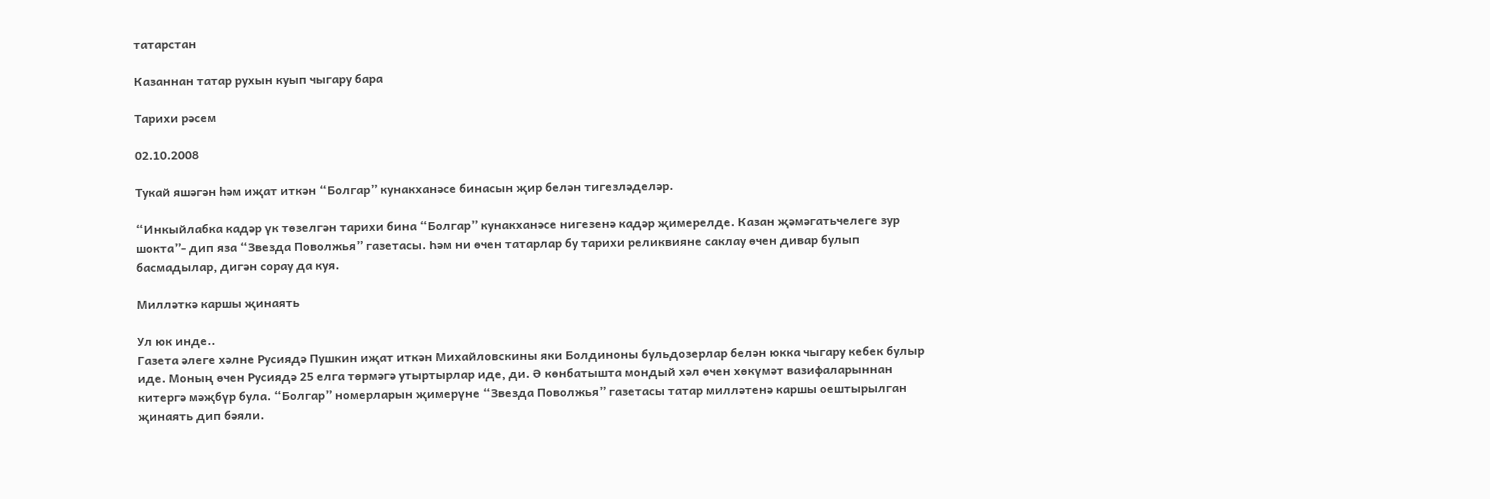татарстан

Казаннан татар рухын куып чыгару бара

Тарихи рәсем

02.10.2008

Тукай яшәгән һәм иҗат иткән “Болгар” кунакханәсе бинасын җир белән тигезләделәр.

“Инкыйлабка кадәр үк төзелгән тарихи бина “Болгар” кунакханәсе нигезенә кадәр җимерелде. Казан җәмәгатьчелеге зур шокта”- дип яза “Звезда Поволжья” газетасы. Һәм ни өчен татарлар бу тарихи реликвияне саклау өчен дивар булып басмадылар, дигән сорау да куя.

Милләткә каршы җинаять

Ул юк инде..
Газета әлеге хәлне Русиядә Пушкин иҗат иткән Михайловскины яки Болдиноны бульдозерлар белән юкка чыгару кебек булыр иде. Моның өчен Русиядә 25 елга төрмәгә утыртырлар иде, ди. Ә көнбатышта мондый хәл өчен хөкүмәт вазифаларыннан китергә мәҗбүр була. “Болгар” номерларын җимерүне “Звезда Поволжья” газетасы татар милләтенә каршы оештырылган җинаять дип бәяли.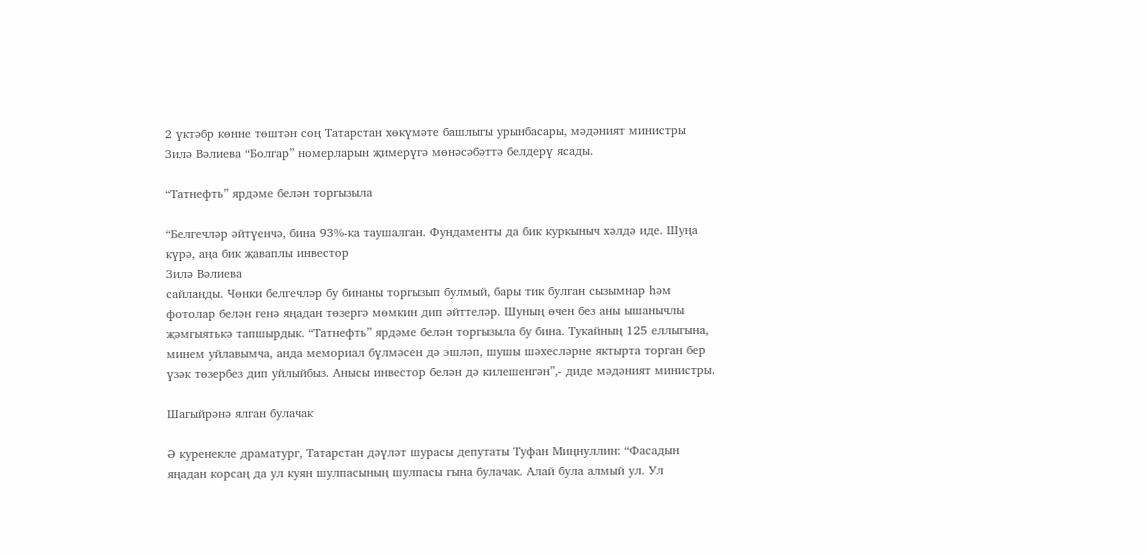2 үктәбр көнне төштән соң Татарстан хөкүмәте башлыгы урынбасары, мәдәният министры Зилә Вәлиева “Болгар” номерларын җимерүгә мөнәсәбәттә белдерү ясады.

“Татнефть” ярдәме белән торгызыла

“Белгечләр әйтүенчә, бина 93%-ка таушалган. Фундаменты да бик куркыныч хәлдә иде. Шуңа күрә, аңа бик җаваплы инвестор
Зилә Вәлиева
сайланды. Чөнки белгечләр бу бинаны торгызып булмый, бары тик булган сызымнар һәм фотолар белән генә яңадан төзергә мөмкин дип әйттеләр. Шуның өчен без аны ышанычлы җәмгыятькә тапшырдык. “Татнефть” ярдәме белән торгызыла бу бина. Тукайның 125 еллыгына, минем уйлавымча, анда мемориал бүлмәсен дә эшләп, шушы шәхесләрне яктырта торган бер үзәк төзербез дип уйлыйбыз. Анысы инвестор белән дә килешенгән”,- диде мәдәният министры.

Шагыйрәнә ялган булачак

Ә куренекле драматург, Татарстан дәүләт шурасы депутаты Туфан Миңнуллин: “Фасадын яңадан корсаң да ул куян шулпасының шулпасы гына булачак. Алай була алмый ул. Ул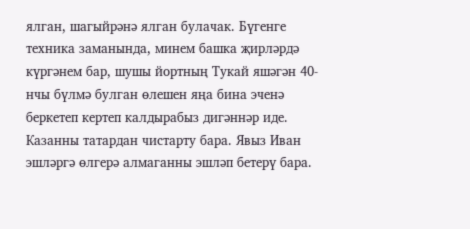ялган, шагыйрәнә ялган булачак. Бүгенге техника заманында, минем башка җирләрдә күргәнем бар, шушы йортның Тукай яшәгән 40-нчы бүлмә булган өлешен яңа бина эченә беркетеп кертеп калдырабыз дигәннәр иде. Казанны татардан чистарту бара. Явыз Иван эшләргә өлгерә алмаганны эшләп бетерү бара.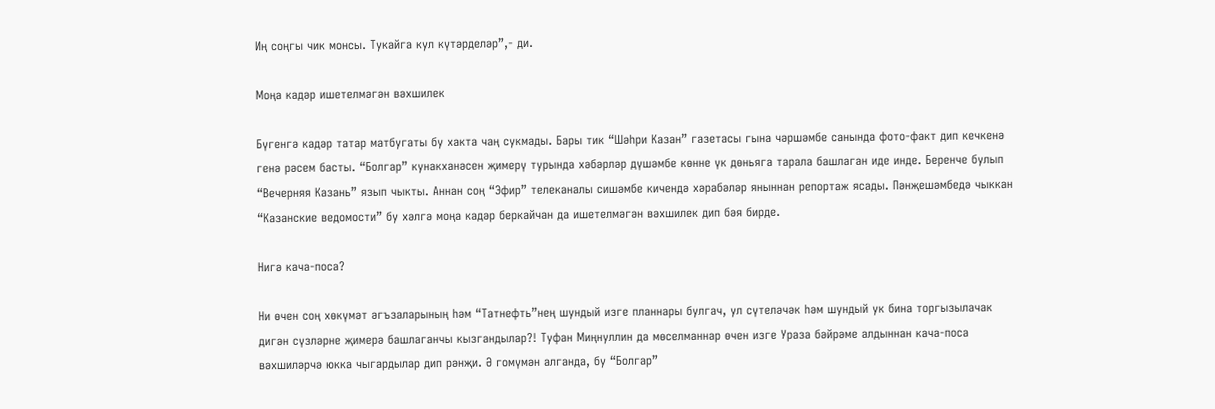Иң соңгы чик монсы. Тукайга кул күтәрделәр”,- ди.

Моңа кадәр ишетелмәгән вәхшилек

Бүгенгә кадәр татар матбугаты бу хакта чаң сукмады. Бары тик “Шәһри Казан” газетасы гына чәршәмбе санында фото-факт дип кечкенә генә рәсем басты. “Болгар” кунакханәсен җимерү турында хәбәрләр дүшәмбе көнне үк дөньяга тарала башлаган иде инде. Беренче булып “Вечерняя Казань” язып чыкты. Аннан соң “Эфир” телеканалы сишәмбе кичендә хәрабәләр яныннан репортаж ясады. Пәнҗешәмбедә чыккан “Казанские ведомости” бу хәлгә моңа кадәр беркайчан да ишетелмәгән вәхшилек дип бәя бирде.

Нигә кача-поса?

Ни өчен соң хөкүмәт әгъзаларының һәм “Татнефть”нең шундый изге планнары булгач, ул сүтеләчәк һәм шундый ук бина торгызылачак дигән сүзләрне җимерә башлаганчы кызгандылар?! Туфан Миңнуллин да мөселманнар өчен изге Ураза бәйрәме алдыннан кача-поса вәхшиләрчә юкка чыгардылар дип рәнҗи. Ә гомүмән алганда, бу “Болгар”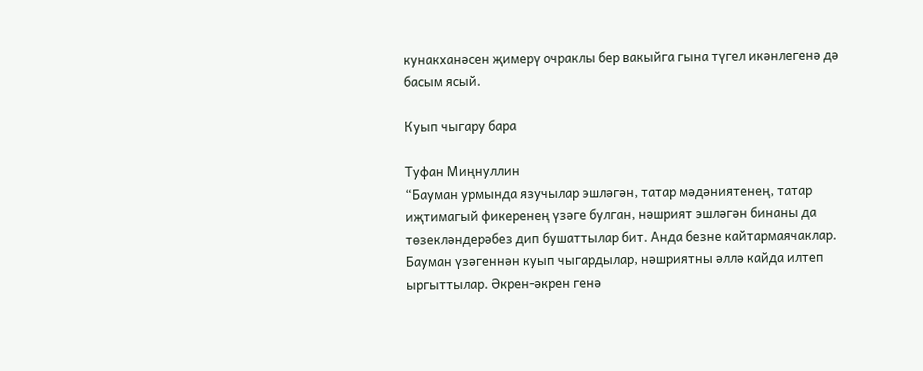кунакханәсен җимерү очраклы бер вакыйга гына түгел икәнлегенә дә басым ясый.

Куып чыгару бара

Tуфан Миңнуллин
“Бауман урмында язучылар эшләгән, татар мәдәниятенең, татар иҗтимагый фикеренең үзәге булган, нәшрият эшләгән бинаны да төзекләндерәбез дип бушаттылар бит. Анда безне кайтармаячаклар. Бауман үзәгеннән куып чыгардылар, нәшриятны әллә кайда илтеп ыргыттылар. Әкрен-әкрен генә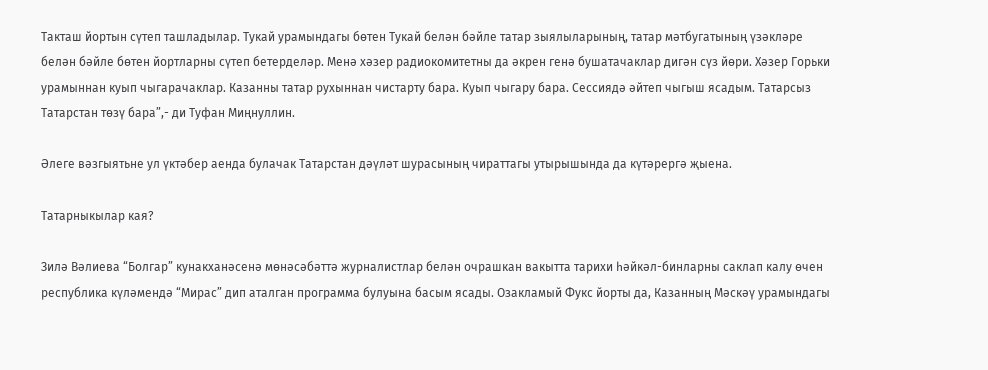Такташ йортын сүтеп ташладылар. Тукай урамындагы бөтен Тукай белән бәйле татар зыялыларының, татар мәтбугатының үзәкләре белән бәйле бөтен йортларны сүтеп бетерделәр. Менә хәзер радиокомитетны да әкрен генә бушатачаклар дигән сүз йөри. Хәзер Горьки урамыннан куып чыгарачаклар. Казанны татар рухыннан чистарту бара. Куып чыгару бара. Сессиядә әйтеп чыгыш ясадым. Татарсыз Татарстан төзү бара”,- ди Туфан Миңнуллин.

Әлеге вәзгыятьне ул үктәбер аенда булачак Татарстан дәүләт шурасының чираттагы утырышында да күтәрергә җыена.

Татарныкылар кая?

Зилә Вәлиева “Болгар” кунакханәсенә мөнәсәбәттә журналистлар белән очрашкан вакытта тарихи һәйкәл-бинларны саклап калу өчен республика күләмендә “Мирас” дип аталган программа булуына басым ясады. Озакламый Фукс йорты да, Казанның Мәскәү урамындагы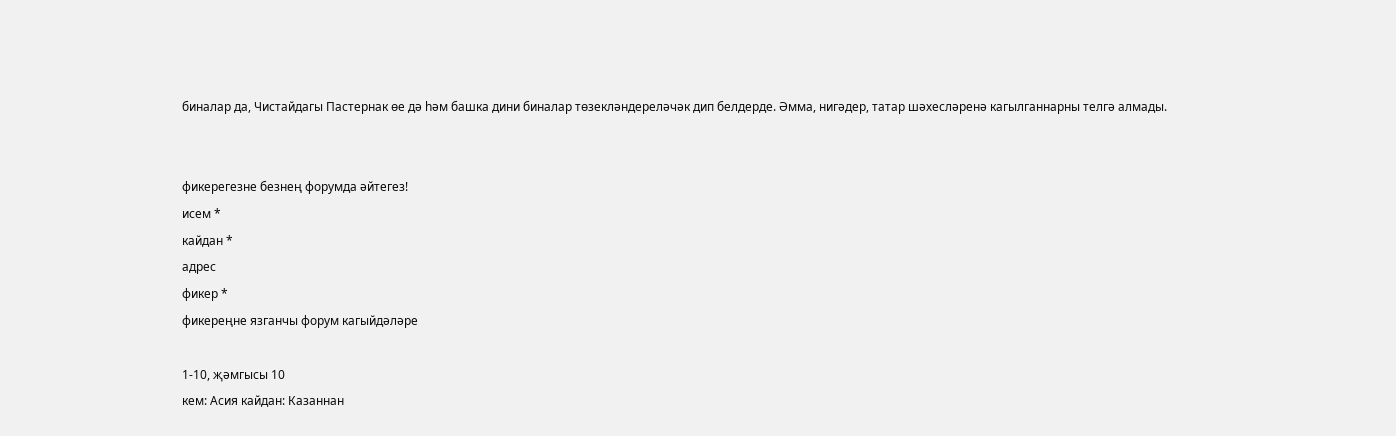биналар да, Чистайдагы Пастернак өе дә һәм башка дини биналар төзекләндереләчәк дип белдерде. Әмма, нигәдер, татар шәхесләренә кагылганнарны телгә алмады.


фикерегезне безнең форумда әйтегез!
исем *
кайдан *
адрес
фикер *
фикереңне язганчы форум кагыйдәләре

1-10, җәмгысы 10
кем: Асия кайдан: Казаннан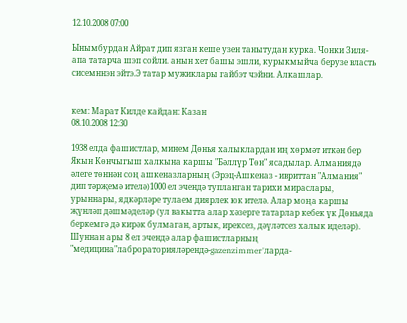12.10.2008 07:00

Ынымбурдан Айрат дип язган кеше узен танытудан курка. Чонки Зиля-апа татарча шэп сойли. анын хет башы эшли, курыкмыйча берузе власть сисемннэн эйтэ.Э татар мужиклары гайбэт чэйни. Алкашлар.


кем: Марат Килде кайдан: Казан
08.10.2008 12:30

1938 елда фашистлар, минем Дөнья халыклардан иң хөрмәт иткән бер Якын Көнчыгыш халкына каршы "Бәллүр Төн" ясадылар. Алманиядә әлеге төннән соң ашкеназларның (Эрэц-Ашкеназ - ивриттан "Алмания" дип тәрҗемә ителә)1000 ел эчендә тупланган тарихи мираслары, урыннары, ядкәрләре тулаем диярлек юк ителә. Алар моңа каршы җүнләп дәшмәделәр (ул вакытта алар хәзерге татарлар кебек үк Дөньяда беркемгә дә кирәк булмаган, артык, ирексез, дәүләтсез халык иделәр). Шуннан ары 8 ел эчендә алар фашистларның "медицина"лаброраторияләрендә-gazenzimmer'ларда-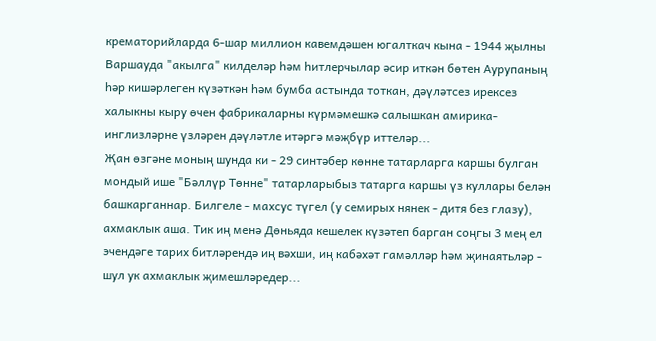крематорийларда 6-шар миллион кавемдәшен югалткач кына - 1944 җылны Варшауда "акылга" килделәр һәм һитлерчылар әсир иткән бөтен Аурупаның һәр кишәрлеген күзәткән һәм бумба астында тоткан, дәүләтсез ирексез халыкны кыру өчен фабрикаларны күрмәмешкә салышкан амирика-инглизләрне үзләрен дәүләтле итәргә мәҗбүр иттеләр...
Җан өзгәне моның шунда ки - 29 синтәбер көнне татарларга каршы булган мондый ише "Бәллүр Төнне" татарларыбыз татарга каршы үз куллары белән башкарганнар. Билгеле - махсус түгел (у семирых нянек - дитя без глазу), ахмаклык аша. Тик иң менә Дөньяда кешелек күзәтеп барган соңгы 3 мең ел эчендәге тарих битләрендә иң вәхши, иң кабәхәт гамәлләр һәм җинаятьләр - шул ук ахмаклык җимешләредер...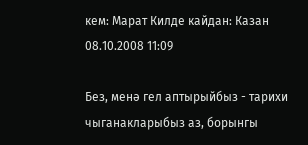кем: Марат Килде кайдан: Казан
08.10.2008 11:09

Без, менә гел аптырыйбыз - тарихи чыганакларыбыз аз, борынгы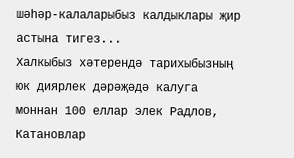шәһәр-калаларыбыз калдыклары җир астына тигез...
Халкыбыз хәтерендә тарихыбызның юк диярлек дәрәҗәдә калуга моннан 100 еллар элек Радлов, Катановлар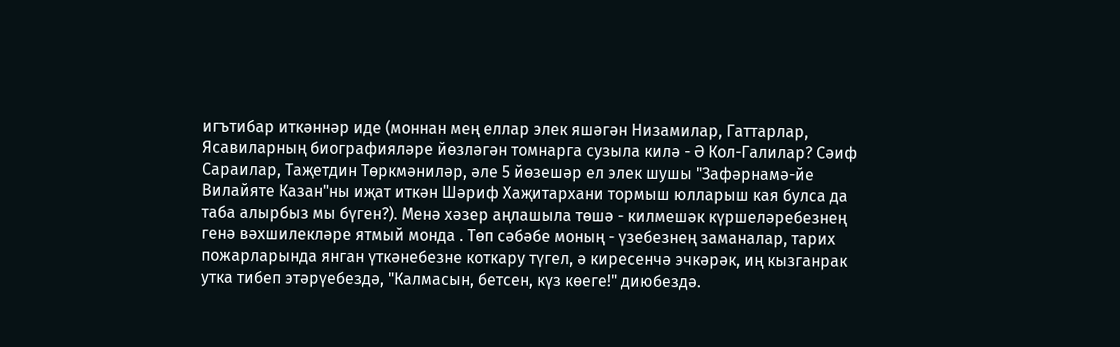игътибар иткәннәр иде (моннан мең еллар элек яшәгән Низамилар, Гаттарлар, Ясавиларның биографияләре йөзләгән томнарга сузыла килә - Ә Кол-Галилар? Сәиф Сараилар, Таҗетдин Төркмәниләр, әле 5 йөзешәр ел элек шушы "Зафәрнамә-йе Вилайяте Казан"ны иҗат иткән Шәриф Хаҗитархани тормыш юлларыш кая булса да таба алырбыз мы бүген?). Менә хәзер аңлашыла төшә - килмешәк күршеләребезнең генә вәхшилекләре ятмый монда . Төп сәбәбе моның - үзебезнең заманалар, тарих пожарларында янган үткәнебезне коткару түгел, ә киресенчә эчкәрәк, иң кызганрак утка тибеп этәрүебездә, "Калмасын, бетсен, күз көеге!" диюбездә.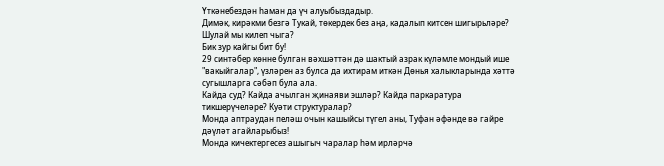Үткәнебездән һаман да үч алуыбыздадыр.
Димәк, кирәкми безгә Тукай, төкердек без аңа, кадалып китсен шигырьләре? Шулай мы килеп чыга?
Бик зур кайгы бит бу!
29 синтәбер көнне булган вәхшәттән дә шактый азрак күләмле мондый ише "вакыйгалар", үзләрен аз булса да ихтирам иткән Дөнья халыкларында хәттә сугышларга сәбәп була ала.
Кайда суд? Кайда ачылган җинаяви эшләр? Кайда паркаратура тикшерүчеләре? Куәти структуралар?
Монда аптраудан пеләш очын кашыйсы түгел аны, Туфан әфәнде вә гайре дәүләт агайларыбыз!
Монда кичектергесез ашыгыч чаралар һәм ирләрчә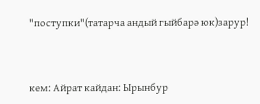"поступки"(татарча андый гыйбарә юк)зарур!


кем: Айрат кайдан: Ырынбур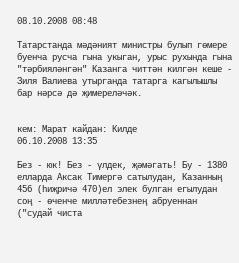08.10.2008 08:48

Татарстанда мәдәният министры булып гөмере буенча русча гына укыган, урыс рухында гына "тәрбияләнгән" Казанга читтән килгән кеше - Зиля Валиева утырганда татарга кагылышлы бар нәрсә дә җимереләчәк.


кем: Марат кайдан: Килде
06.10.2008 13:35

Без - юк! Без - үлдек, җәмәгать! Бу - 1380 елларда Аксак Тимергә сатылудан, Казанның 456 (һиҗричә 470)ел элек булган егылудан соң - өченче милләтебезнең абруеннан ("судай чиста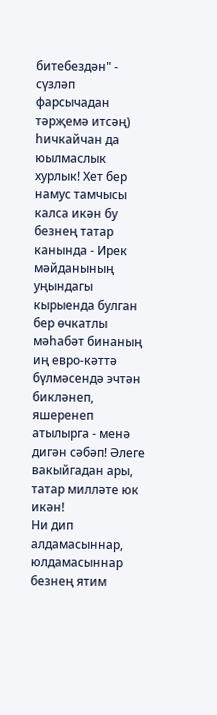битебездән" - сүзләп фарсычадан тәрҗемә итсәң) һичкайчан да юылмаслык хурлык! Хет бер намус тамчысы калса икән бу безнең татар канында - Ирек мәйданының уңындагы кырыенда булган бер өчкатлы мәһабәт бинаның иң евро-кәттә бүлмәсендә эчтән бикләнеп, яшеренеп атылырга - менә дигән сәбәп! Әлеге вакыйгадан ары, татар милләте юк икән!
Ни дип алдамасыннар, юлдамасыннар безнең ятим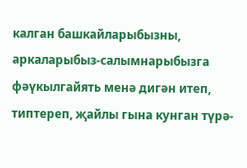калган башкайларыбызны, аркаларыбыз-салымнарыбызга фәүкылгайять менә дигән итеп, типтереп, җайлы гына кунган түрә-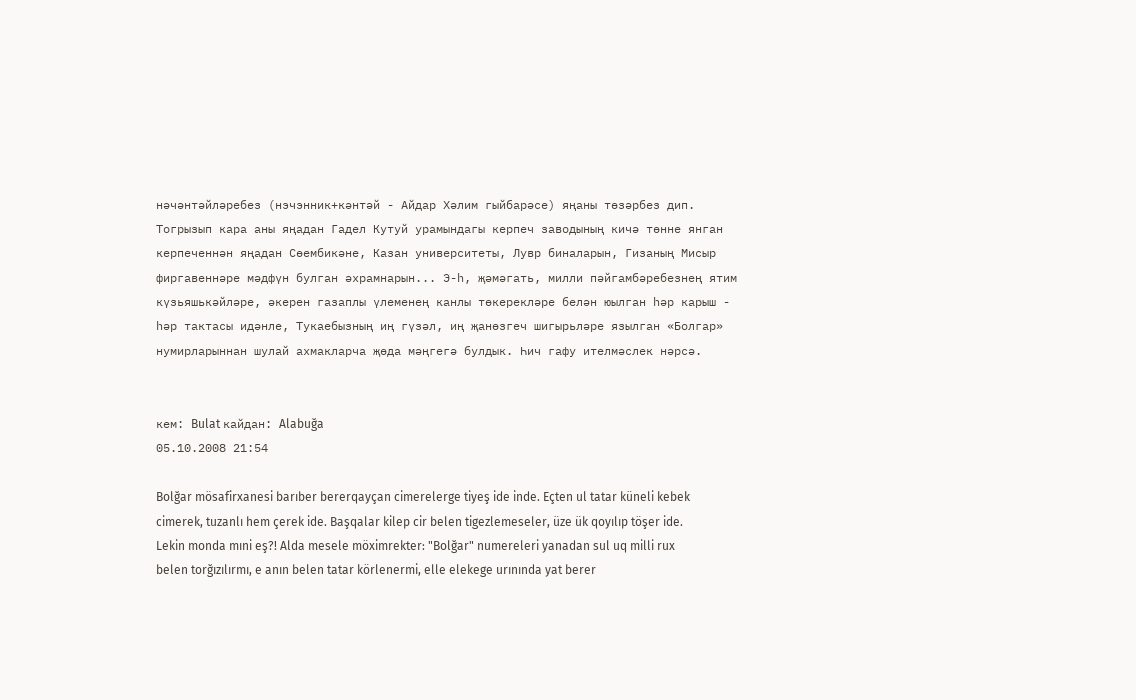нәчәнтәйләребез (нэчэнник+кәнтәй - Айдар Хәлим гыйбарәсе) яңаны төзәрбез дип. Тогрызып кара аны яңадан Гадел Кутуй урамындагы керпеч заводының кичә төнне янган керпеченнән яңадан Сөембикәне, Казан университеты, Лувр биналарын, Гизаның Мисыр фиргавеннәре мәдфүн булган әхрамнарын... Э-һ, җәмәгать, милли пәйгамбәребезнең ятим күзьяшькәйләре, әкерен газаплы үлеменең канлы төкерекләре белән юылган һәр карыш - һәр тактасы идәнле, Тукаебызның иң гүзәл, иң җанөзгеч шигырьләре язылган «Болгар» нумирларыннан шулай ахмакларча җөда мәңгегә булдык. Һич гафу ителмәслек нәрсә.


кем: Bulat кайдан: Alabuğa
05.10.2008 21:54

Bolğar mösafirxanesi barıber bererqayçan cimerelerge tiyeş ide inde. Eçten ul tatar küneli kebek cimerek, tuzanlı hem çerek ide. Başqalar kilep cir belen tigezlemeseler, üze ük qoyılıp töşer ide. Lekin monda mıni eş?! Alda mesele möximrekter: "Bolğar" numereleri yanadan sul uq milli rux belen torğızılırmı, e anın belen tatar körlenermi, elle elekege urınında yat berer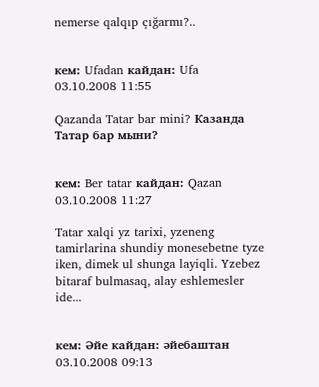nemerse qalqıp çığarmı?..


кем: Ufadan кайдан: Ufa
03.10.2008 11:55

Qazanda Tatar bar mini? Казанда Татар бар мыни?


кем: Ber tatar кайдан: Qazan
03.10.2008 11:27

Tatar xalqi yz tarixi, yzeneng tamirlarina shundiy monesebetne tyze iken, dimek ul shunga layiqli. Yzebez bitaraf bulmasaq, alay eshlemesler ide...


кем: Әйе кайдан: әйебаштан
03.10.2008 09:13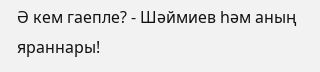Ә кем гаепле? - Шәймиев һәм аның яраннары!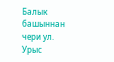Балык башыннан чери ул. Урыс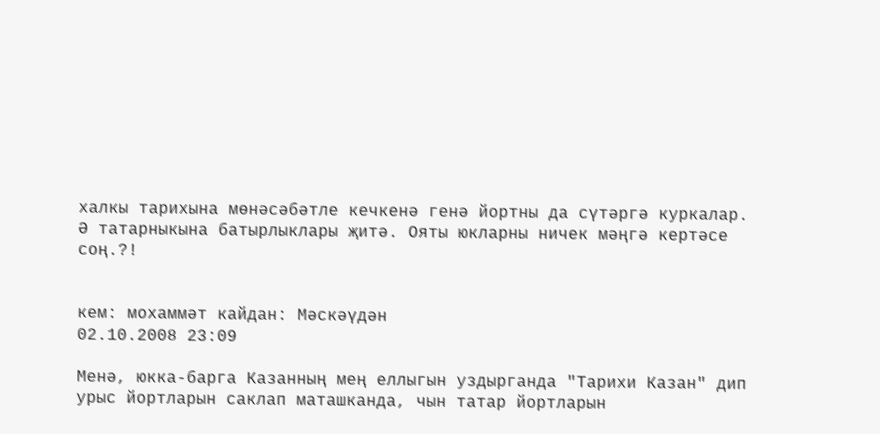халкы тарихына мөнәсәбәтле кечкенә генә йортны да сүтәргә куркалар. Ә татарныкына батырлыклары җитә. Ояты юкларны ничек мәңгә кертәсе соң.?!


кем: мохаммәт кайдан: Мәскәүдән
02.10.2008 23:09

Менә, юкка-барга Казанның мең еллыгын уздырганда "Тарихи Казан" дип урыс йортларын саклап маташканда, чын татар йортларын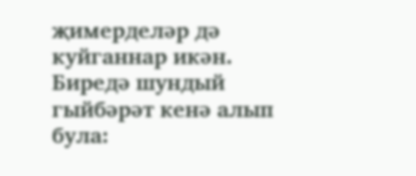җимерделәр дә куйганнар икән. Биредә шундый гыйбәрәт кенә алып була: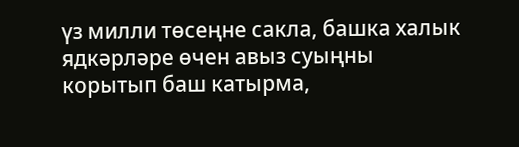үз милли төсеңне сакла, башка халык ядкәрләре өчен авыз суыңны корытып баш катырма,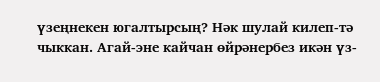үзеңнекен югалтырсың? Нәк шулай килеп-тә чыккан. Агай-эне кайчан өйрәнербез икән үз-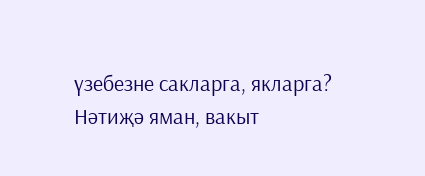үзебезне сакларга, якларга? Нәтиҗә яман, вакыт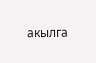акылга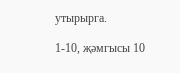утырырга.

1-10, җәмгысы 10